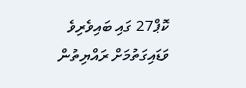ކޮޕް27 ގައި ބައިވެރިވެ ވަޑައިގަތުމަށް ރައްޔިތުން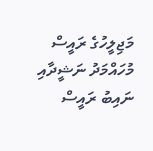މަޖިލީހުގެ ރައީސް މުހައްމަދު ނަޝީދާއި ނައިބު ރައީސް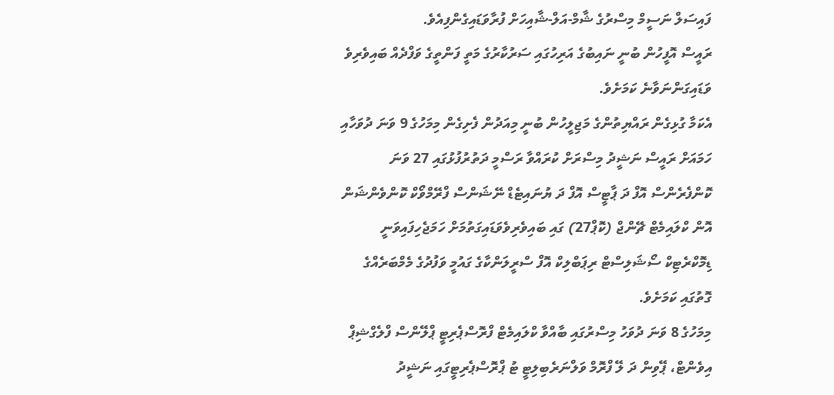ފައިސަލް ނަސީމް މިސްރުގެ ޝާމް-އަލް-ޝާއިހަށް ފުރާވަޑައިގެންފިއެވެ.
ރައީސް އޮފީހުން ބުނީ ނައިބުގެ އަރިހުގައި ސަރުކާރުގެ މަތީ ފަންތީގެ ވަފްދެއް ބައިވެރިވެ ވަޑައިގަންނަވާނެ ކަމަށެވެ.
އެކަމާ ގުޅިގެން ރައްޔިތުންގެ މަޖިލީހުން ބުނީ މިއަދުން ފެށިގެން މިމަހުގެ 9 ވަނަ ދުވަހާއި ހަމައަށް ރައީސް ނަޝީދު މިސްރަށް ކުރައްވާ ރަސްމީ ދަތުރުފުޅުގައި 27 ވަނަ ކޮންފެރެންސް އޮފް ދަ ޕާޓީސް އޮފް ދަ ޔުނައިޓެޑް ނޭޝަންސް ފްރޭމްވޯކް ކޮންވެންޝަން އޮން ކްލައިމެޓް ޗޭންޖް (ކޮޕް27) ގައި ބައިވެރިވެވަޑައިގަތުމަށް ހަމަޖެހިފައިވަނީ ޑިމޮކްރެޓިކް ސޯޝަލިސްޓް ރިޕަބްލިކް އޮފް ސްރީލަންކާގެ ގައުމީ ވަފުދުގެ މެމްބަރެއްގެ ގޮތުގައި ކަމަށެވެ.
މިމަހުގެ 8 ވަނަ ދުވަހު މިސްރުގައި ބާއްވާ ކްލައިމެޓް ފްރޮސްޕެރިޓީ ޕްލޭންސް ފްލެގްޝިޕް އިވެންޓް، ޕޭވިން ދަ ލޭ ފްރޮމް ވަލްނަރެބިލިޓީ ޓު ޕްރޮސްޕެރިޓީގައި ނަޝީދު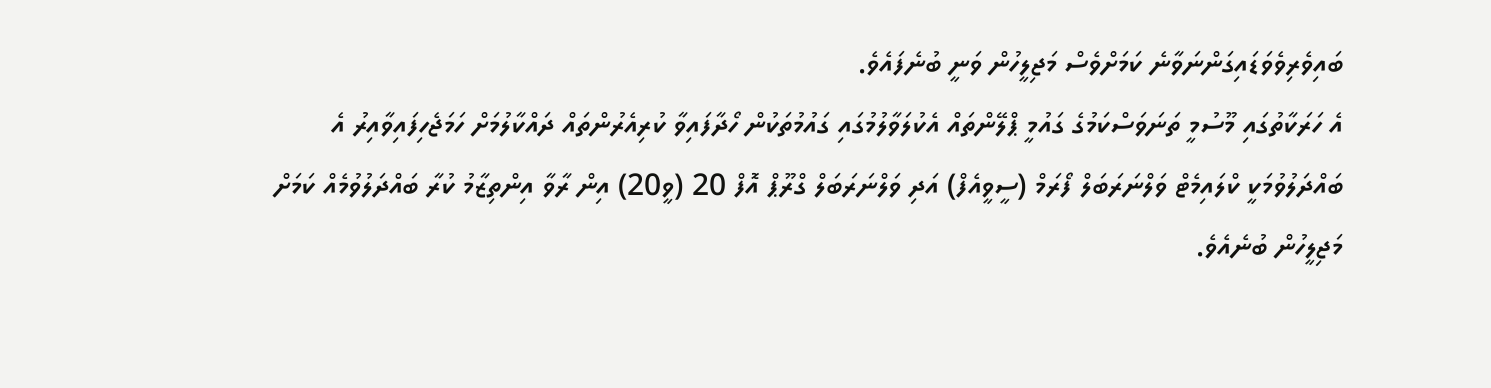ބައިވެރިވެވަޑައިގަންނަވާނެ ކަމަށްވެސް މަޖިލީހުން ވަނީ ބުނެފައެވެ.
އެ ހަރަކާތުގައި މޫސުމީ ތަނަވަސްކަމުގެ ގައުމީ ޕްލޭންތައް އެކުލަވާލުމުގައި ގައުމުތަކުން ހޯދާފައިވާ ކުރިއެރުންތައް ދައްކާލުމަށް ހަމަޖެހިފައިވާއިރު އެ ބައްދަލުވުމަކީ ކްލައިމެޓް ވަލްނަރަބަލް ފޯރަމް (ސީވީއެފް) އަދި ވަލްނަރަބަލް ގްރޫޕް އޮފް 20 (ވީ20) އިން ރާވާ އިންތިޒާމު ކުރާ ބައްދަލުވުމެއް ކަމަށް މަޖިލީހުން ބުނެއެވެ.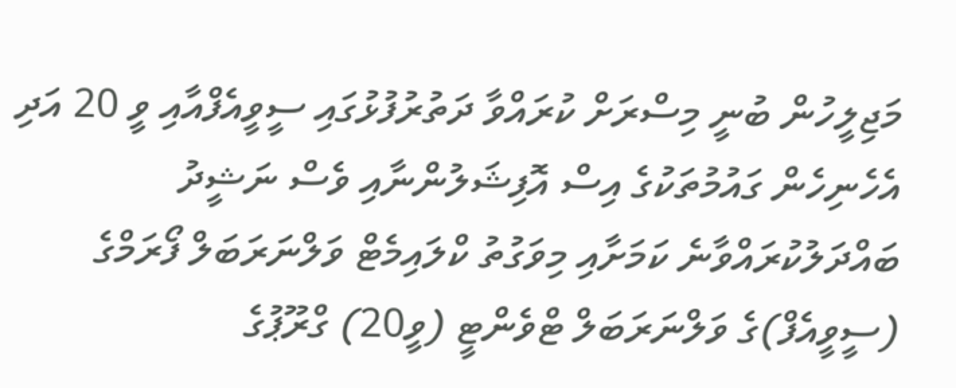މަޖިލީހުން ބުނީ މިސްރަށް ކުރައްވާ ދަތުރުފުޅުގައި ސީވީއެފްއާއި ވީ 20 އަދި އެހެނިހެން ގައުމުތަކުގެ އިސް އޮފިޝަލުންނާއި ވެސް ނަޝީދު ބައްދަލުކުރައްވާނެ ކަމަށާއި މިވަގުތު ކްލައިމެޓް ވަލްނަރަބަލް ފޯރަމްގެ (ސީވީއެފް)ގެ ވަލްނަރަބަލް ޓްވެންޓީ (ވީ20) ގްރޫޕުގެ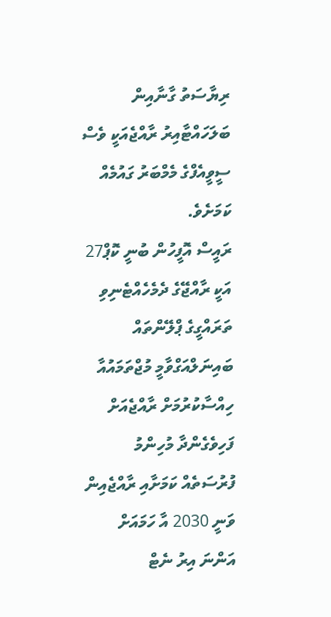ރިޔާސަތު ގާނާއިން ބަލަހައްޓާއިރު ރާއްޖެއަކީ ވެސް ސީވީއެފްގެ މެމްބަރު ގައުމެއް ކަމަށެވެ.
ރައީސް އޮފީހުން ބުނީ ކޮޕް27 އަކީ ރާއްޖޭގެ ދެމެހެއްޓެނިވި ތަރައްގީގެ ޕްލޭންތައް ބައިނަލްއަގްވާމީ މުޖްތަމައުއާ ހިއްސާކުރުމަށް ރާއްޖެއަށް ފަހިވެގެންދާ މުހިންމު ފުރުސަތެއް ކަމަށާއި ރާއްޖެއިން ވަނީ 2030 އާ ހަމައަށް އަންނަ އިރު ނެޓް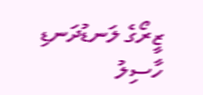ޒީރޯގެ ލަނޑުދަނޑި ހާސިލު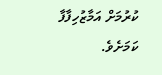ކުރުމަށް އަމާޒުހިފާފާ ކަމަށެވެ.